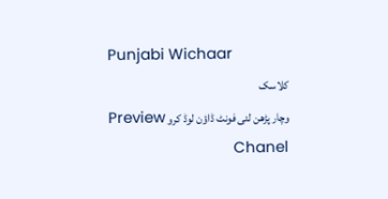Punjabi Wichaar
کلاسک
وچار پڑھن لئی فونٹ ڈاؤن لوڈ کرو Preview Chanel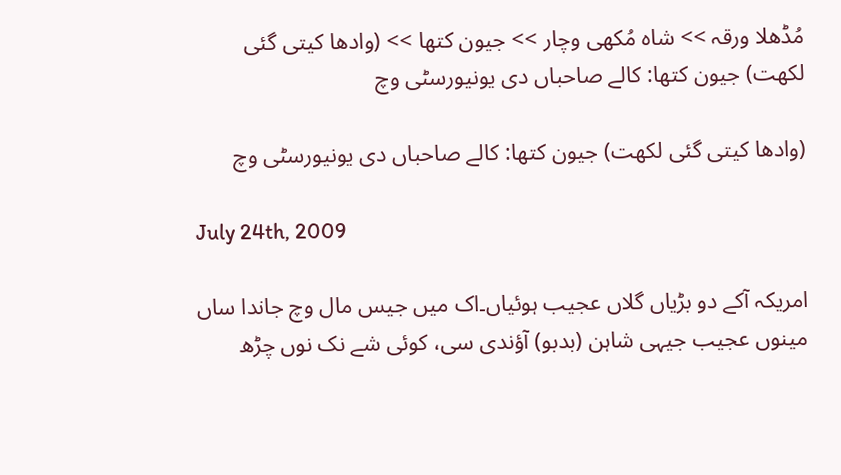مُڈھلا ورقہ >> شاہ مُکھی وچار >> جیون کتھا >> (وادھا کیتی گئی لکھت) جیون کتھا: کالے صاحباں دی یونیورسٹی وچ

(وادھا کیتی گئی لکھت) جیون کتھا: کالے صاحباں دی یونیورسٹی وچ

July 24th, 2009

امریکہ آکے دو بڑیاں گلاں عجیب ہوئیاں۔اک میں جیس مال وچ جاندا ساں مینوں عجیب جیہی شاہن (بدبو) آؤندی سی، کوئی شے نک نوں چڑھ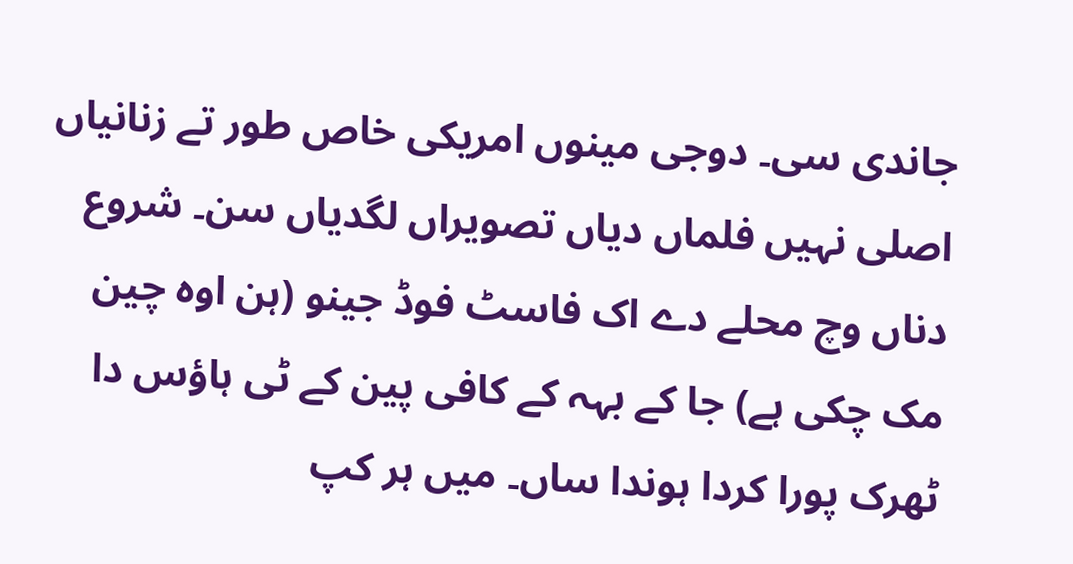جاندی سی۔ دوجی مینوں امریکی خاص طور تے زنانیاں اصلی نہیں فلماں دیاں تصویراں لگدیاں سن۔ شروع دناں وچ محلے دے اک فاسٹ فوڈ جینو (ہن اوہ چین مک چکی ہے) جا کے بہہ کے کافی پین کے ٹی ہاؤس دا ٹھرک پورا کردا ہوندا ساں۔ میں ہر کپ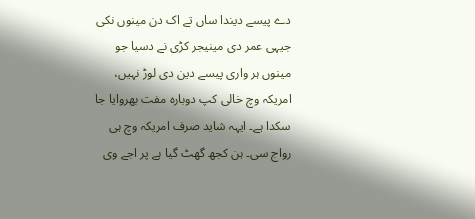دے پیسے دیندا ساں تے اک دن مینوں نکی جیہی عمر دی مینیجر کڑی نے دسیا جو مینوں ہر واری پیسے دین دی لوڑ نہیں، امریکہ وچ خالی کپ دوبارہ مفت بھروایا جا سکدا ہے۔ ایہہ شاید صرف امریکہ وچ ہی رواج سی۔ ہن کجھ گھٹ گیا ہے پر اجے وی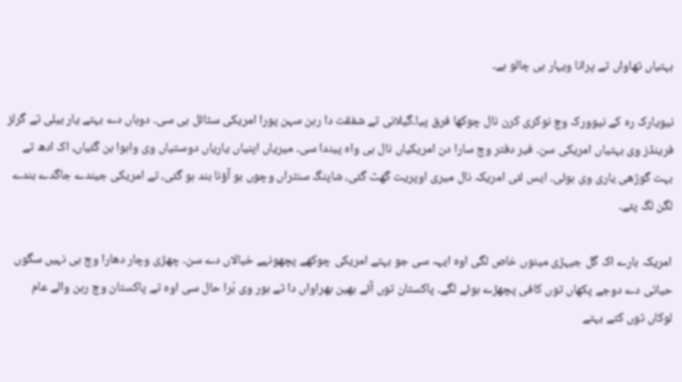بہتیاں تھاواں تے پرانا ویہار ہی چالو ہے۔

نیویارک رہ کے نیوورک وچ نوکری کرن نال چوکھا فرق پیا۔گیلانی تے شفقت دا رہن سہن پورا امریکی سٹائل ہی سی۔ دوہاں دے بہتے یار بیلی تے گرلز فرینڈز وی بہتیاں امریکی سن۔ فیر دفتر وچ سارا دن امریکیاں نال ہی واہ پیندا سی۔ میریاں اپنیاں یاریاں دوستیاں وی واہوا بن گئیاں، اک ادھ تے بہت گوڑھی یاری وی ہوئی۔ ایس لئی امریکہ نال میری اوپریت گھٹ گئی، شاپنگ سنٹراں وچوں بو آؤنا بند ہو گئی، تے امریکی جیندے جاگدے بندے لگن لگ پئے۔

امریکہ بارے اک گل جیہڑی مینوں خاص لگی اوہ ایہہ سی جو بہتے امریکی چوکھے پچھونہے خیالاں دے سن۔ چھڑی وچار دھارا وچ ہی نہیں سگوں حیاتی دے دوجے پکھاں توں کافی پچھڑے ہوئے لگے۔ پاکستان توں آئے بھین بھراواں دا تے ہور وی بُرا حال سی اوہ تے پاکستان وچ رہن والے عام لوکاں توں کتے بہتے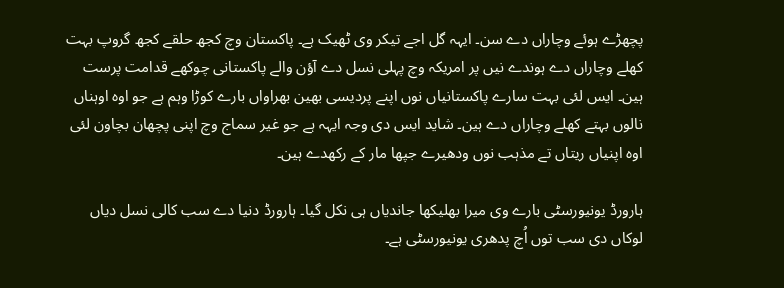پچھڑے ہوئے وچاراں دے سن۔ ایہہ گل اجے تیکر وی ٹھیک ہے۔ پاکستان وچ کجھ حلقے کجھ گروپ بہت کھلے وچاراں دے ہوندے نیں پر امریکہ وچ پہلی نسل دے آؤن والے پاکستانی چوکھے قدامت پرست ہین۔ ایس لئی بہت سارے پاکستانیاں نوں اپنے پردیسی بھین بھراواں بارے کوڑا وہم ہے جو اوہ اوہناں نالوں بہتے کھلے وچاراں دے ہین۔ شاید ایس دی وجہ ایہہ ہے جو غیر سماج وچ اپنی پچھان بچاون لئی اوہ اپنیاں ریتاں تے مذہب نوں ودھیرے جپھا مار کے رکھدے ہین۔

ہارورڈ یونیورسٹی بارے وی میرا بھلیکھا جاندیاں ہی نکل گیا۔ ہارورڈ دنیا دے سب کالی نسل دیاں لوکاں دی سب توں اُچ پدھری یونیورسٹی ہے۔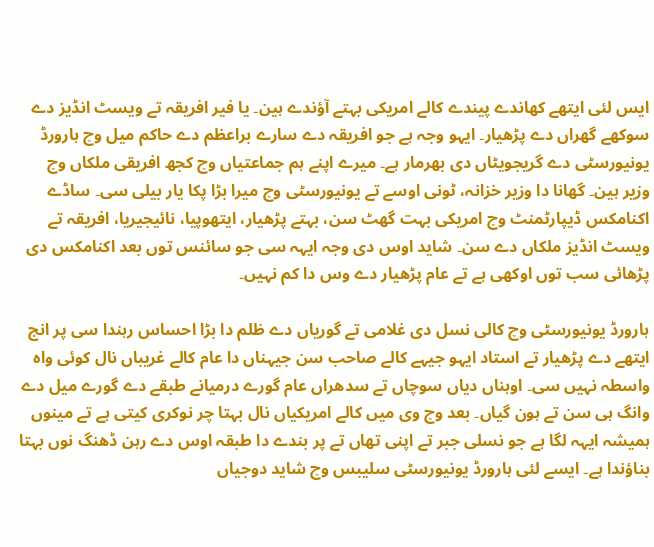ایس لئی ایتھے کھاندے پیندے کالے امریکی بہتے آؤندے ہین۔ یا فیر افریقہ تے ویسٹ انڈیز دے سوکھے گھراں دے پڑھیار۔ ایہو وجہ ہے جو افریقہ دے سارے براعظم دے حاکم میل وچ ہارورڈ یونیورسٹی دے گریجویٹاں دی بھرمار ہے۔ میرے اپنے ہم جماعتیاں وچ کجھ افریقی ملکاں وچ وزیر ہین۔ گھانا دا وزیر خزانہ، ٹونی اوسے تے یونیورسٹی وچ میرا بڑا پکا یار بیلی سی۔ ساڈے اکنامکس ڈیپارٹمنٹ وچ امریکی بہت گھٹ سن، بہتے پڑھیار، ایتھوپیا، نائیجیریا، افریقہ تے ویسٹ انڈیز ملکاں دے سن۔ شاید اوس دی وجہ ایہہ سی جو سائنس توں بعد اکنامکس دی پڑھائی سب توں اوکھی ہے تے عام پڑھیار دے وس دا کم نہیں۔

ہارورڈ یونیورسٹی وچ کالی نسل دی غلامی تے گوریاں دے ظلم دا بڑا احساس رہندا سی پر انج ایتھے دے پڑھیار تے استاد ایہو جیہے کالے صاحب سن جیہناں دا عام کالے غریباں نال کوئی واہ واسطہ نہیں سی۔ اوہناں دیاں سوچاں تے سدھراں عام گورے درمیانے طبقے دے گورے میل دے وانگ ہی سن تے ہون گیاں۔ بعد وچ وی میں کالے امریکیاں نال بہتا چر نوکری کیتی ہے تے مینوں ہمیشہ ایہہ لگا ہے جو نسلی جبر تے اپنی تھاں تے پر بندے دا طبقہ اوس دے رہن ڈھنگ نوں بہتا بناؤندا ہے۔ ایسے لئی ہارورڈ یونیورسٹی سلیبس وچ شاید دوجیاں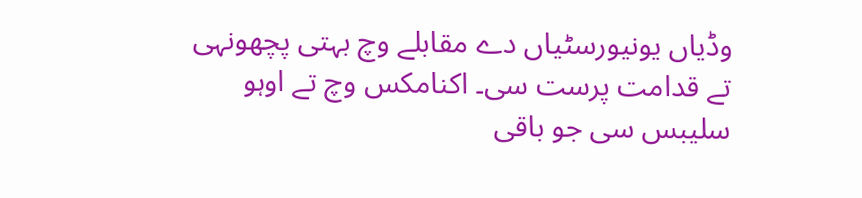وڈیاں یونیورسٹیاں دے مقابلے وچ بہتی پچھونہی تے قدامت پرست سی۔ اکنامکس وچ تے اوہو سلیبس سی جو باقی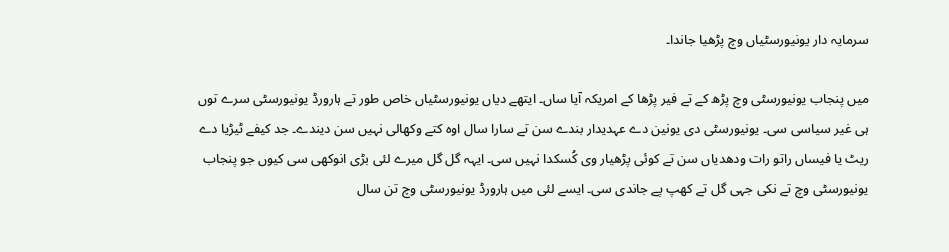سرمایہ دار یونیورسٹیاں وچ پڑھیا جاندا۔

میں پنجاب یونیورسٹی وچ پڑھ کے تے فیر پڑھا کے امریکہ آیا ساں۔ ایتھے دیاں یونیورسٹیاں خاص طور تے ہارورڈ یونیورسٹی سرے توں ہی غیر سیاسی سی۔ یونیورسٹی دی یونین دے عہدیدار بندے سن تے سارا سال اوہ کتے وکھالی نہیں سن دیندے۔ جد کیفے ٹیڑیا دے ریٹ یا فیساں راتو رات ودھدیاں سن تے کوئی پڑھیار وی کُسکدا نہیں سی۔ ایہہ گل گل میرے لئی بڑی انوکھی سی کیوں جو پنجاب یونیورسٹی وچ تے نکی جہی گل تے کھپ پے جاندی سی۔ ایسے لئی میں ہارورڈ یونیورسٹی وچ تن سال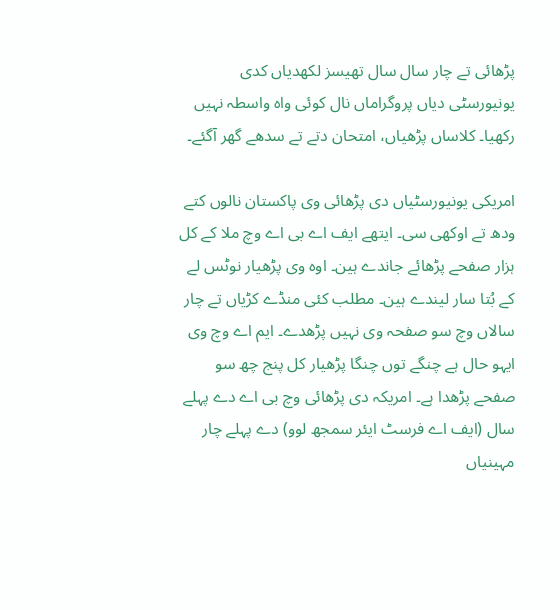پڑھائی تے چار سال سال تھیسز لکھدیاں کدی یونیورسٹی دیاں پروگراماں نال کوئی واہ واسطہ نہیں رکھیا۔ کلاساں پڑھیاں، امتحان دتے تے سدھے گھر آگئے۔

امریکی یونیورسٹیاں دی پڑھائی وی پاکستان نالوں کتے ودھ تے اوکھی سی۔ ایتھے ایف اے بی اے وچ ملا کے کل ہزار صفحے پڑھائے جاندے ہین۔ اوہ وی پڑھیار نوٹس لے کے بُتا سار لیندے ہین۔ مطلب کئی منڈے کڑیاں تے چار سالاں وچ سو صفحہ وی نہیں پڑھدے۔ ایم اے وچ وی ایہو حال ہے چنگے توں چنگا پڑھیار کل پنج چھ سو صفحے پڑھدا ہے۔ امریکہ دی پڑھائی وچ بی اے دے پہلے سال (ایف اے فرسٹ ایئر سمجھ لوو) دے پہلے چار مہینیاں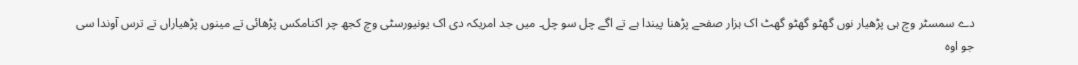دے سمسٹر وچ ہی پڑھیار نوں گھٹو گھٹو گھٹ اک ہزار صفحے پڑھنا پیندا ہے تے اگے چل سو چل۔ میں جد امریکہ دی اک یونیورسٹی وچ کجھ چر اکنامکس پڑھائی تے مینوں پڑھیاراں تے ترس آوندا سی جو اوہ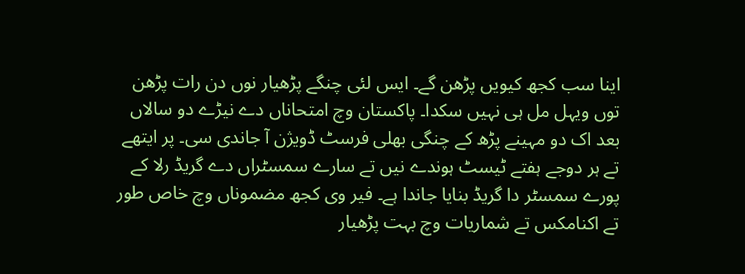اینا سب کجھ کیویں پڑھن گے۔ ایس لئی چنگے پڑھیار نوں دن رات پڑھن توں ویہل مل ہی نہیں سکدا۔ پاکستان وچ امتحاناں دے نیڑے دو سالاں بعد اک دو مہینے پڑھ کے چنگی بھلی فرسٹ ڈویژن آ جاندی سی۔ پر ایتھے تے ہر دوجے ہفتے ٹیسٹ ہوندے نیں تے سارے سمسٹراں دے گریڈ رلا کے پورے سمسٹر دا گریڈ بنایا جاندا ہے۔ فیر وی کجھ مضموناں وچ خاص طور تے اکنامکس تے شماریات وچ بہت پڑھیار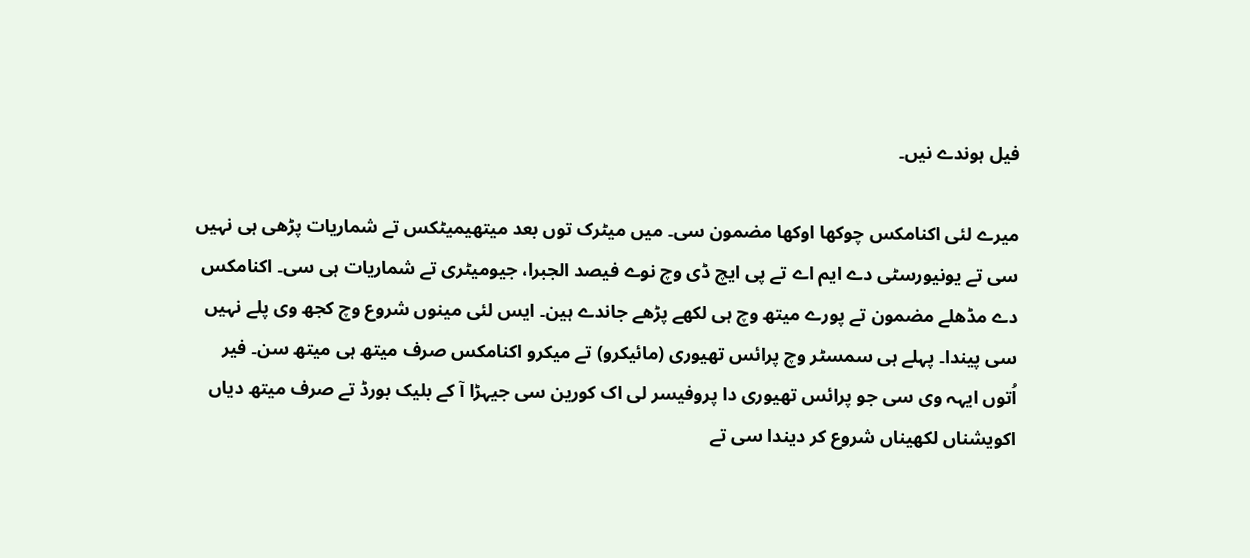فیل ہوندے نیں۔

میرے لئی اکنامکس چوکھا اوکھا مضمون سی۔ میں میٹرک توں بعد میتھیمیٹکس تے شماریات پڑھی ہی نہیں سی تے یونیورسٹی دے ایم اے تے پی ایچ ڈی وچ نوے فیصد الجبرا، جیومیٹری تے شماریات ہی سی۔ اکنامکس دے مڈھلے مضمون تے پورے میتھ وچ ہی لکھے پڑھے جاندے ہین۔ ایس لئی مینوں شروع وچ کجھ وی پلے نہیں سی پیندا۔ پہلے ہی سمسٹر وچ پرائس تھیوری (مائیکرو) تے میکرو اکنامکس صرف میتھ ہی میتھ سن۔ فیر اُتوں ایہہ وی سی جو پرائس تھیوری دا پروفیسر لی اک کورین سی جیہڑا آ کے بلیک بورڈ تے صرف میتھ دیاں اکویشناں لکھیناں شروع کر دیندا سی تے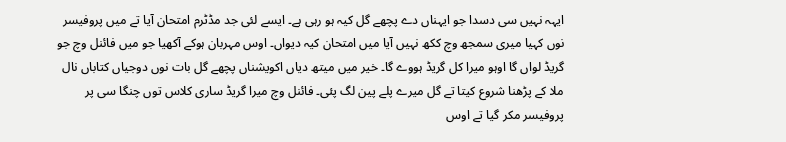ایہہ نہیں سی دسدا جو ایہناں دے پچھے گل کیہ ہو رہی ہے۔ ایسے لئی جد مڈٹرم امتحان آیا تے میں پروفیسر نوں کہیا میری سمجھ وچ ککھ نہیں آیا میں امتحان کیہ دیواں۔ اوس مہربان ہوکے آکھیا جو میں فائنل وچ جو گریڈ لواں گا اوہو میرا کل گریڈ ہووے گا۔ خیر میں میتھ دیاں اکویشناں پچھے گل بات نوں دوجیاں کتاباں نال ملا کے پڑھنا شروع کیتا تے گل میرے پلے پین لگ پئی۔ فائنل وچ میرا گریڈ ساری کلاس توں چنگا سی پر پروفیسر مکر گیا تے اوس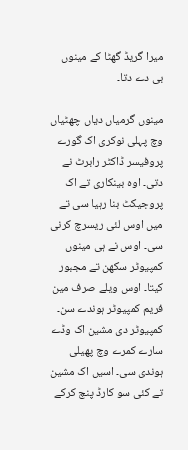میرا گریڈ گھٹا کے مینوں بی دے دتا۔

مینوں گرمیاں دیاں چھٹیاں وچ پہلی نوکری اک گورے پروفیسر ڈاکٹر رابرٹ نے دتی۔ اوہ بینکاری تے اک پروجیکٹ بنا رہیا سی تے میں اوس لئی ریسرچ کرنی سی۔ اوس نے ہی مینوں کمپیوٹر سکھن تے مجبور کیتا۔ اوس ویلے صرف مین فریم کمپیوٹر ہوندے سن۔ کمپیوٹر دی مشین اک وڈے سارے کمرے وچ پھیلی ہوندی سی۔ اسیں اک مشین تے کئی سو کارڈ پنچ کرکے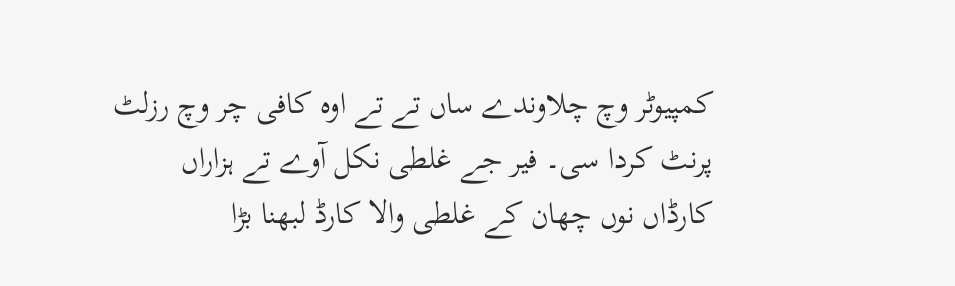کمپیوٹر وچ چلاوندے ساں تے تے اوہ کافی چر وچ رزلٹ پرنٹ کردا سی۔ فیر جے غلطی نکل آوے تے ہزاراں کارڈاں نوں چھان کے غلطی والا کارڈ لبھنا بڑا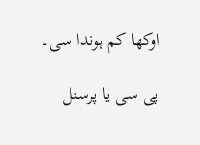اوکھا کم ہوندا سی۔

پی سی یا پرسنل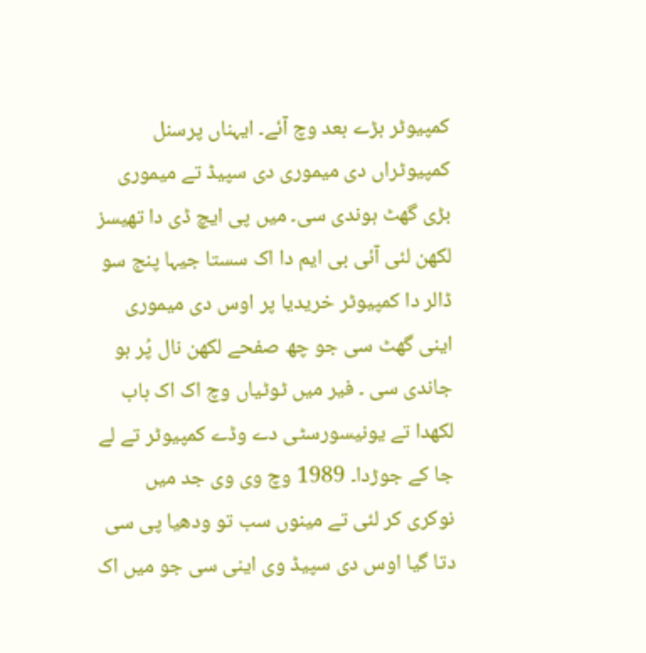کمپیوٹر بڑے بعد وچ آئے۔ ایہناں پرسنل کمپیوٹراں دی میموری دی سپیڈ تے میموری بڑی گھٹ ہوندی سی۔ میں پی ایچ ڈی دا تھیسز لکھن لئی آئی بی ایم دا اک سستا جیہا پنج سو ڈالر دا کمپیوٹر خریدیا پر اوس دی میموری اینی گھٹ سی جو چھ صفحے لکھن نال پُر ہو جاندی سی ۔ فیر میں ٹوٹیاں وچ اک اک باب لکھدا تے یونیسورسٹی دے وڈے کمپیوٹر تے لے جا کے جوڑدا۔ 1989 وچ وی وی جد میں نوکری کر لئی تے مینوں سب تو ودھیا پی سی دتا گیا اوس دی سپیڈ وی اینی سی جو میں اک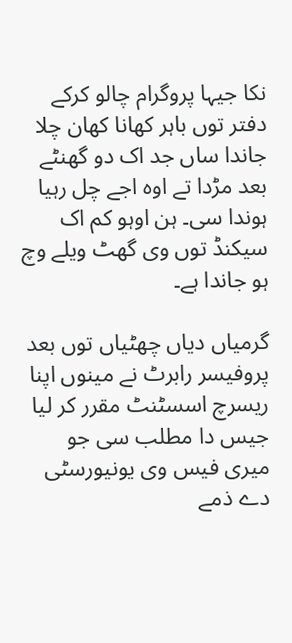نکا جیہا پروگرام چالو کرکے دفتر توں باہر کھانا کھان چلا جاندا ساں جد اک دو گھنٹے بعد مڑدا تے اوہ اجے چل رہیا ہوندا سی۔ ہن اوہو کم اک سیکنڈ توں وی گھٹ ویلے وچ ہو جاندا ہے۔

گرمیاں دیاں چھٹیاں توں بعد پروفیسر رابرٹ نے مینوں اپنا ریسرچ اسسٹنٹ مقرر کر لیا جیس دا مطلب سی جو میری فیس وی یونیورسٹی دے ذمے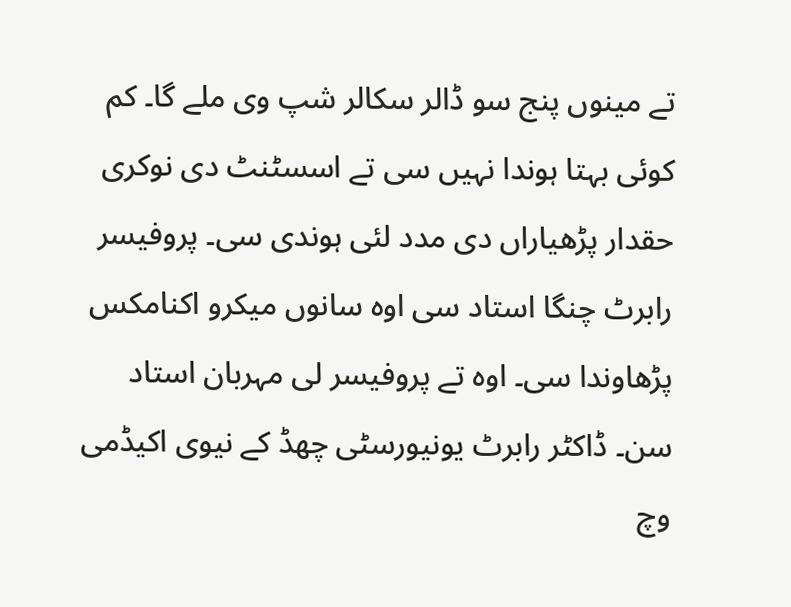تے مینوں پنج سو ڈالر سکالر شپ وی ملے گا۔ کم کوئی بہتا ہوندا نہیں سی تے اسسٹنٹ دی نوکری حقدار پڑھیاراں دی مدد لئی ہوندی سی۔ پروفیسر رابرٹ چنگا استاد سی اوہ سانوں میکرو اکنامکس پڑھاوندا سی۔ اوہ تے پروفیسر لی مہربان استاد سن۔ ڈاکٹر رابرٹ یونیورسٹی چھڈ کے نیوی اکیڈمی وچ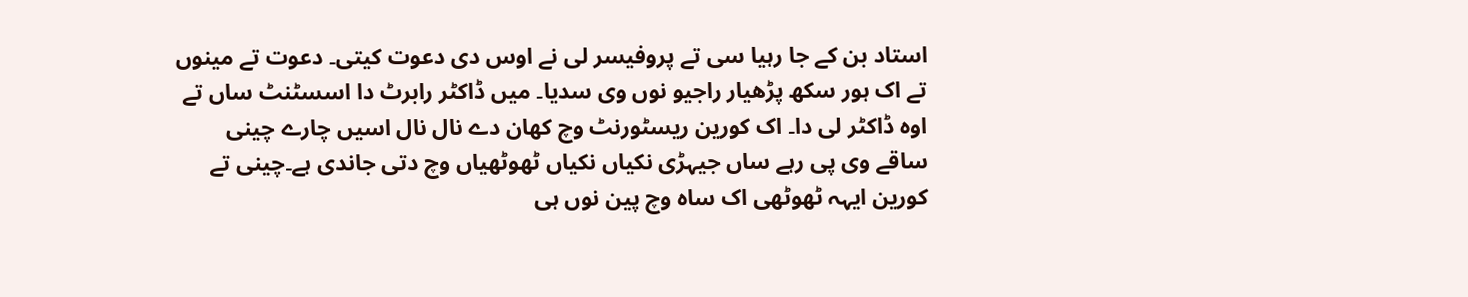استاد بن کے جا رہیا سی تے پروفیسر لی نے اوس دی دعوت کیتی۔ دعوت تے مینوں تے اک ہور سکھ پڑھیار راجیو نوں وی سدیا۔ میں ڈاکٹر رابرٹ دا اسسٹنٹ ساں تے اوہ ڈاکٹر لی دا۔ اک کورین ریسٹورنٹ وچ کھان دے نال نال اسیں چارے چینی ساقے وی پی رہے ساں جیہڑی نکیاں نکیاں ٹھوٹھیاں وچ دتی جاندی ہے۔چینی تے کورین ایہہ ٹھوٹھی اک ساہ وچ پین نوں ہی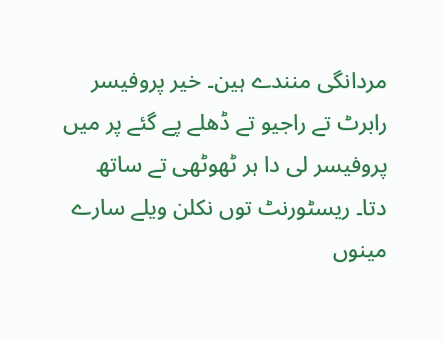مردانگی منندے ہین۔ خیر پروفیسر رابرٹ تے راجیو تے ڈھلے پے گئے پر میں پروفیسر لی دا ہر ٹھوٹھی تے ساتھ دتا۔ ریسٹورنٹ توں نکلن ویلے سارے مینوں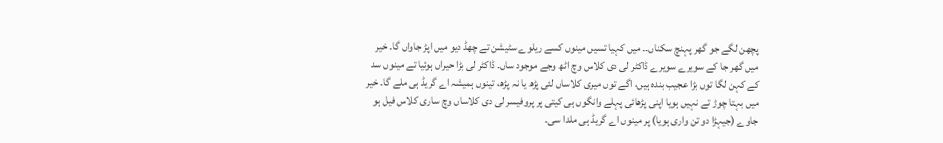پچھن لگے جو گھر پہنچ سکناں۔۔ میں کہیا تسیں مینوں کسے ریلوے سٹیشن تے چھڈ دیو میں اپڑ جاواں گا۔ خیر میں گھر جا کے سویرے سویرے ڈاکٹر لی دی کلاس وچ اٹھ وجے موجود ساں۔ ڈاکٹر لی بڑا حیراں ہوئیا تے مینوں سد کے کہن لگا توں بڑا عجیب بندہ ہیں، اگے توں میری کلاساں لئی پڑھ یا نہ پڑھ، تینوں ہمیشہ اے گریڈ ہی ملے گا۔ خیر میں بہتا چوڑ تے نہیں ہویا اپنی پڑھائی پہلے وانگوں ہی کیتی پر پروفیسر لی دی کلاساں وچ ساری کلاس فیل ہو جاوے (جیہڑا دو تن واری ہویا) پر مینوں اے گریڈ ہی ملدا سی۔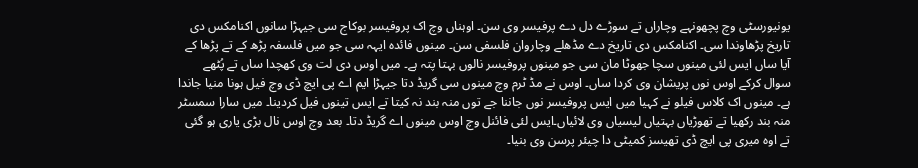یونیورسٹی وچ پچھونہے وچاراں تے سوڑے دل دے پرفیسر وی سن۔ اوہناں وچ اک پروفیسر بوکاج سی جیہڑا سانوں اکنامکس دی تاریخ پڑھاوندا سی۔ اکنامکس دی تاریخ دے مڈھلے وچاروان فلسفی سن۔ مینوں فائدہ ایہہ سی جو میں فلسفہ پڑھ کے تے پڑھا کے آیا ساں ایس لئی مینوں سچا جھوٹا مان سی جو مینوں پروفیسر نالوں بہتا پتہ ہے۔ میں اوس دی لت وی کھچدا ساں تے پُٹھے سوال کرکے اوس نوں پریشان وی کردا ساں۔ اوس نے مڈ ٹرم وچ مینوں سی گریڈ دتا جیہڑا ایم اے پی ایچ ڈی وچ فیل ہونا منیا جاندا ہے۔ مینوں اک کلاس فیلو نے کہیا میں ایس پروفیسر نوں جاننا جے توں منہ بند نہ کیتا تے ایس تینوں فیل کردینا۔ میں سارا سمسٹر منہ بند رکھیا تے تھوڑیاں بہتیاں لیسیاں وی لائیاں۔ایس لئی فائنل وچ اوس مینوں اے گریڈ دتا۔ بعد وچ اوس نال بڑی یاری ہو گئی تے اوہ میری پی ایچ ڈی تھیسز کمیٹی دا چیئر پرسن وی بنیا۔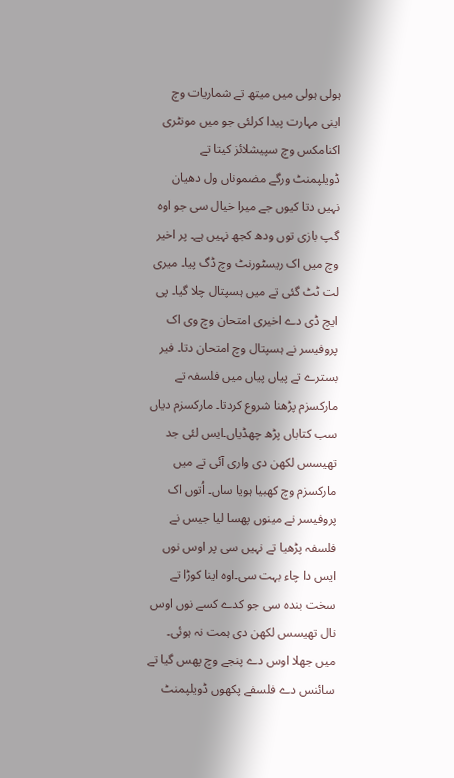ہولی ہولی میں میتھ تے شماریات وچ اینی مہارت پیدا کرلئی جو میں مونٹری اکنامکس وچ سپیشلائز کیتا تے ڈویلپمنٹ ورگے مضموناں ول دھیان نہیں دتا کیوں جے میرا خیال سی جو اوہ گپ بازی توں ودھ کجھ نہیں ہے۔ پر اخیر وچ میں اک ریسٹورنٹ وچ ڈگ پیا۔ میری لت ٹٹ گئی تے میں ہسپتال چلا گیا۔ پی ایچ ڈی دے اخیری امتحان وچ وی اک پروفیسر نے ہسپتال وچ امتحان دتا۔ فیر بسترے تے پیاں پیاں میں فلسفہ تے مارکسزم پڑھنا شروع کردتا۔ مارکسزم دیاں سب کتاباں پڑھ چھڈیاں۔ایس لئی جد تھیسس لکھن دی واری آئی تے میں مارکسزم وچ کھبیا ہویا ساں۔ اُتوں اک پروفیسر نے مینوں پھسا لیا جیس نے فلسفہ پڑھیا تے نہیں سی پر اوس نوں ایس دا چاء بہت سی۔اوہ اینا کوڑا تے سخت بندہ سی جو کدے کسے نوں اوس نال تھیسس لکھن دی ہمت نہ ہوئی۔ میں جھلا اوس دے پنجے وچ پھس گیا تے سائنس دے فلسفے پکھوں ڈویلپمنٹ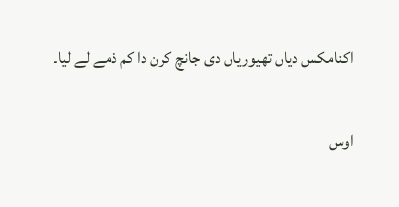اکنامکس دیاں تھیوریاں دی جانچ کرن دا کم ذمے لے لیا۔

اوس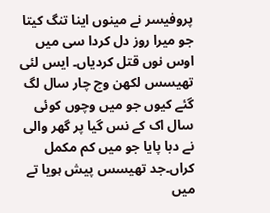پروفیسر نے مینوں اینا تنگ کیتا جو میرا روز دل کردا سی میں اوس نوں قتل کردیاں۔ ایس لئی تھیسس لکھن وچ چار سال لگ گئے کیوں جو میں وچوں کوئی سال اک کے نس گیا پر گھر والی نے دبا پایا جو میں کم مکمل کراں۔جد تھیسس پیش ہویا تے میں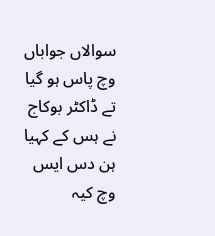سوالاں جواباں وچ پاس ہو گیا تے ڈاکٹر بوکاج نے ہس کے کہیا ہن دس ایس وچ کیہ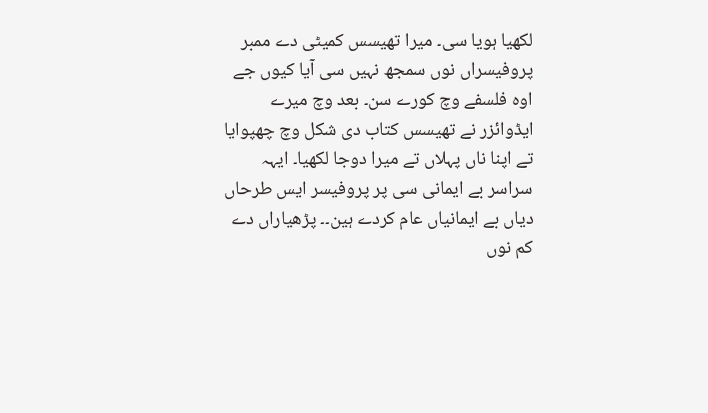لکھیا ہویا سی۔ میرا تھیسس کمیٹی دے ممبر پروفیسراں نوں سمجھ نہیں سی آیا کیوں جے اوہ فلسفے وچ کورے سن۔ بعد وچ میرے ایڈوائزر نے تھیسس کتاب دی شکل وچ چھپوایا تے اپنا ناں پہلاں تے میرا دوجا لکھیا۔ ایہہ سراسر بے ایمانی سی پر پروفیسر ایس طرحاں دیاں بے ایمانیاں عام کردے ہین۔۔ پڑھیاراں دے کم نوں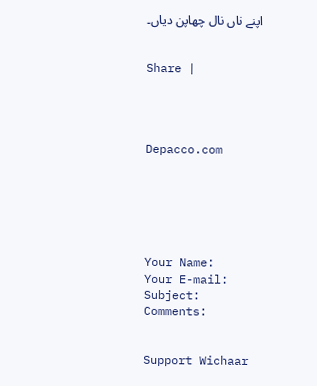اپنے ناں نال چھاپن دیاں۔


Share |




Depacco.com






Your Name:
Your E-mail:
Subject:
Comments:


Support Wichaar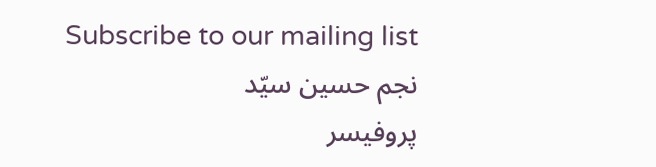Subscribe to our mailing list
نجم حسین سیّد
پروفیسر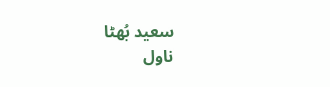سعید بُھٹا
ناول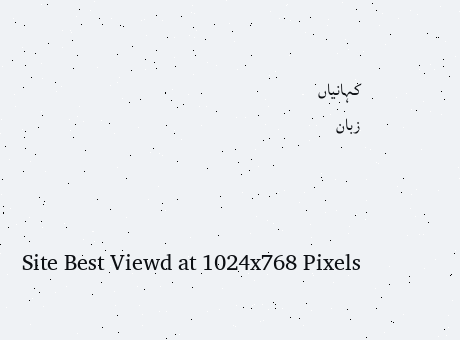کہانیاں
زبان



Site Best Viewd at 1024x768 Pixels